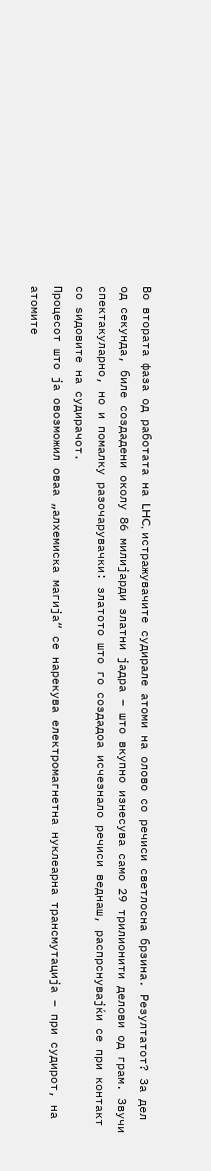Во втората фаза од работата на LHC, истражувачите судирале атоми на олово со речиси светлосна брзина. Резултатот? За дел од секунда, биле создадени околу 86 милијарди златни јадра – што вкупно изнесува само 29 трилионити делови од грам. Звучи спектакуларно, но и помалку разочарувачки: златото што го создадоа исчезнало речиси веднаш, распрснувајќи се при контакт со ѕидовите на судирачот.
Процесот што ја овозможил оваа „алхемиска магија“ се нарекува електромагнетна нуклеарна трансмутација – при судирот, на атомите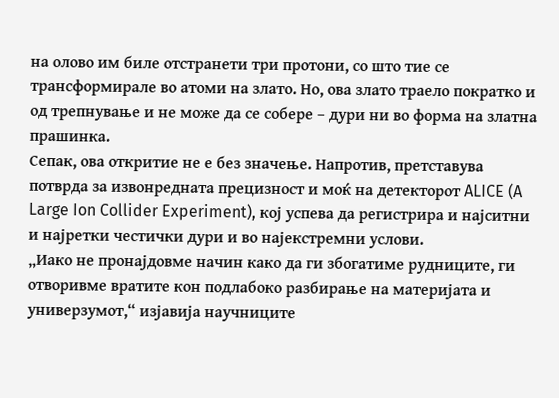на олово им биле отстранети три протони, со што тие се трансформирале во атоми на злато. Но, ова злато траело пократко и од трепнување и не може да се собере – дури ни во форма на златна прашинка.
Сепак, ова откритие не е без значење. Напротив, претставува потврда за извонредната прецизност и моќ на детекторот ALICE (A Large Ion Collider Experiment), кој успева да регистрира и најситни и најретки честички дури и во најекстремни услови.
„Иако не пронајдовме начин како да ги збогатиме рудниците, ги отворивме вратите кон подлабоко разбирање на материјата и универзумот,“ изјавија научниците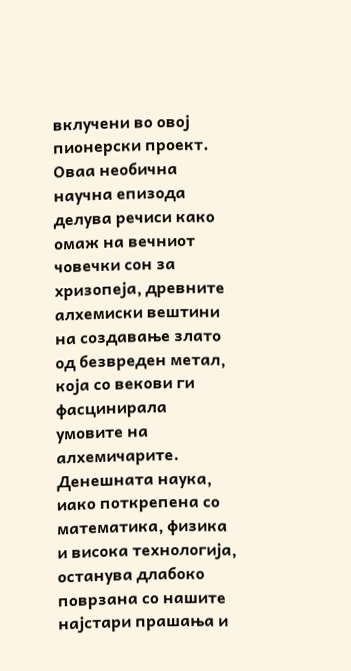вклучени во овој пионерски проект.
Оваа необична научна епизода делува речиси како омаж на вечниот човечки сон за хризопеја, древните алхемиски вештини на создавање злато од безвреден метал, која со векови ги фасцинирала умовите на алхемичарите. Денешната наука, иако поткрепена со математика, физика и висока технологија, останува длабоко поврзана со нашите најстари прашања и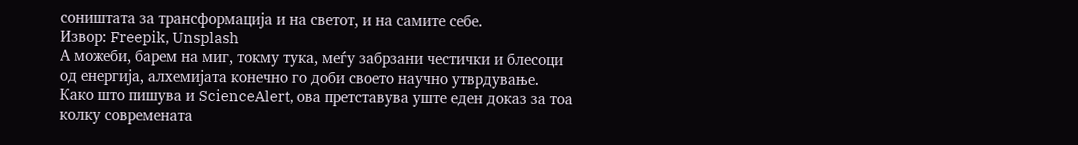соништата за трансформација и на светот, и на самите себе.
Извор: Freepik, Unsplash
А можеби, барем на миг, токму тука, меѓу забрзани честички и блесоци од енергија, алхемијата конечно го доби своето научно утврдување.
Како што пишува и ScienceAlert, ова претставува уште еден доказ за тоа колку современата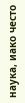наука, иако често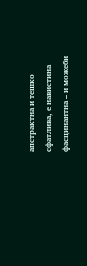апстрактна и тешко сфатлива, е навистина фасцинантна – и можеби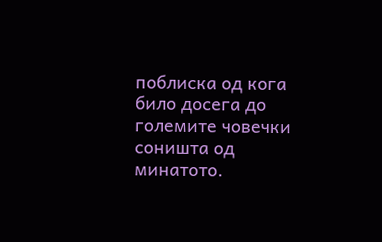поблиска од кога било досега до големите човечки соништа од минатото.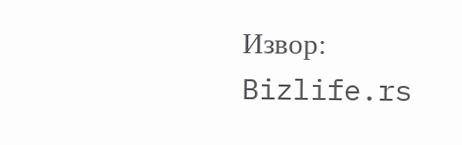Извор: Bizlife.rs